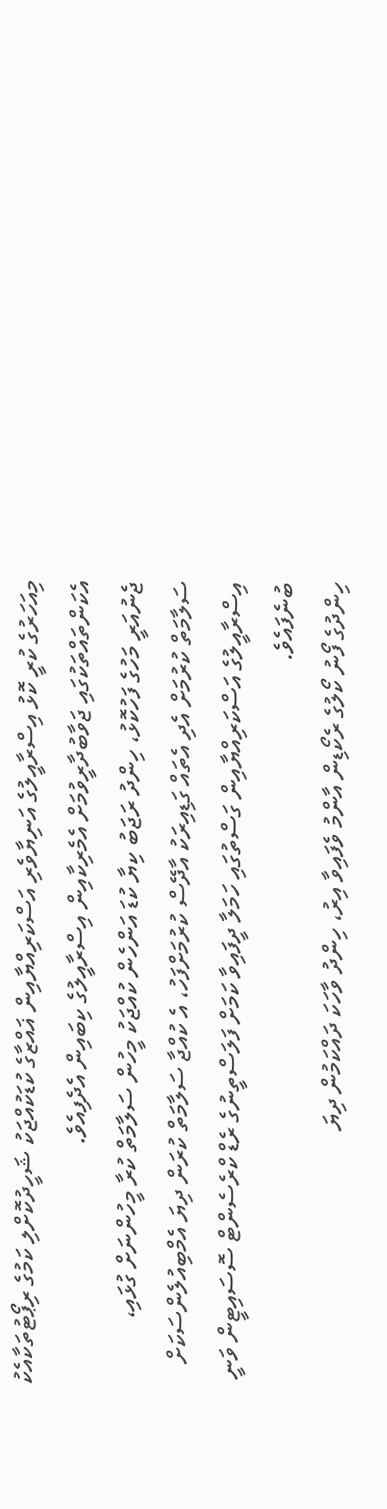މިއަހަރުގެ ކުރީ ކޮޅު އިސްރާއީލުގެ އަނިޔާވެރި އަސްކަރިއްޔާއިން ޣައްޒާގެ ކުޑަކުއްޖަކު ޝަހީދުކޮށްލި ކަމުގެ ރިޕޯޓުތަކާއެކު އެކަންތައްތަކުގައި ޖަވާބުދާރީވުމަށް އެމެރިކާއިން އިސްރާއީލުގެ ކިބައިން އެދެފިއެވެ.
ޖެނުއަރީ މަހުގެ ފަހުކޮޅު، ހިންދު ރަޖަބު ކިޔާ ކުޑަ އަންހެން ކުއްޖަކު މީހުން ސަލާމަތް ކުރާ މީހުންނަށް ގުޅައި، ސަލާމަތް ކުރުމަށް އެދި އެތައް ގަޑިއިރަކު އާދޭސް ކުރުމަށްފަހު، އެ ކުއްޖާ ސަލާމަތް ކުރަން ދިޔަ އެމްބިއުލެންސަކަށް އިސްރާއީލުގެ އަސްކަރިއްޔާއިން ގަސްތުގައި ހަމަލާ ދީފައިވާ ކަމަށް ފަލަސްތީނުގެ ރެޑް ކްރެސެންޓް ސޮސައިޓީން ވަނީ ބުނެފައެވެ.
ހިންދުގެ ފޯނު ކޯލުގެ ރެކޯޑިން އާންމު ވެފައިވާ އިރު، ހިންދު ވާހަކަ ދައްކަމުން ދިޔަ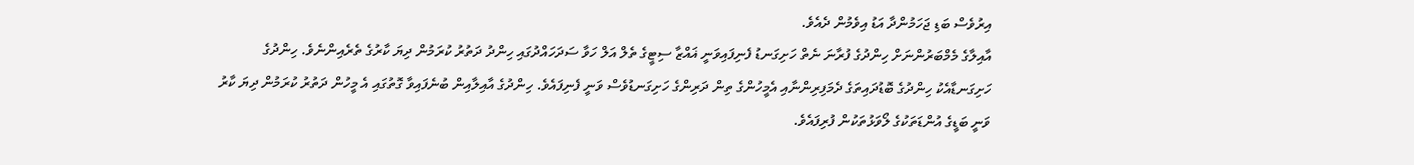އިރުވެސް ބަޑި ޖަހަމުންދާ އަޑު އިވެމުން ދެއެވެ.
އާއިލާގެ މެމްބަރުންނަށް ހިންދުގެ ފުރާނަ ނެތް ހަށިގަނޑު ފެނިފައިވަނީ ޣައްޒާ ސިޓީގެ ތެލް އަލް ހަވާ ސަދަހައްދުގައި ހިންދު ދަތުރު ކުރަމުން ދިޔަ ކާރުގެ ތެރެއިންނެވެ. ހިންދުގެ ހަށިގަނޑާއެކު ހިންދުގެ ބޮޑުދައިތަގެ ދެމަފިރިންނާއި އެމީހުންގެ ތިން ދަރިންގެ ހަށިގަނޑުވެސް ވަނީ ފެނިފައެވެ. ހިންދުގެ އާއިލާއިން ބުނެފައިވާ ގޮތުގައި އެ މީހުން ދަތުރު ކުރަމުން ދިޔަ ކާރު ވަނީ ބަޑީގެ އުންޑަތަކުގެ ލޯވަޅުތަކުން ފުރިފައެވެ.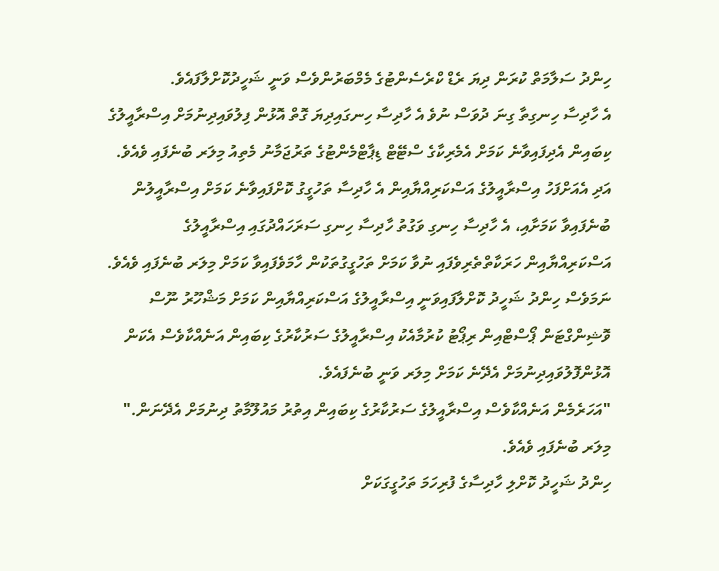ހިންދު ސަލާމަތް ކުރަން ދިޔަ ރެޑް ކްރެސެންޓުގެ މެމްބަރުންވެސް ވަނީ ޝަހީދުކޮށްލާފައެވެ.
އެ ހާދިސާ ހިނގިތާ ގިނަ ދުވަސް ނުވެ އެ ހާދިސާ ހިނގައިދިޔަ ގޮތް އޮޅުން ފިލުވައިދިނުމަށް އިސްރާއީލުގެ ކިބައިން އެދިފައިވާނެ ކަމަށް އެމެރިކާގެ ސްޓޭޓް ޑިޕާޓްމެންޓުގެ ތަރުޖަމާނު މެތިއު މިލަރ ބުނެފައި ވެއެވެ. އަދި އެއަށްފަހު އިސްރާއީލުގެ އަސްކަރިއްޔާއިން އެ ހާދިސާ ތަހުގީގު ކޮށްފައިވާނެ ކަމަށް އިސްރާއީލުން ބުނެފައިވާ ކަމަށާއި، އެ ހާދިސާ ހިނގި ވަގުތު ހާދިސާ ހިނގި ސަރަހައްދުގައި އިސްރާއީލުގެ އަސްކަރިއްޔާއިން ހަރަކާތްތެރިވެފައި ނުވާ ކަމަށް ތަހުގީގުތަކުން ހާމަވެފައިވާ ކަމަށް މިލަރ ބުނެފައި ވެއެވެ.
ނަމަވެސް ހިންދު ޝަހީދު ކޮށްލާފައިވަނީ އިސްރާއީލުގެ އަސްކަރިއްޔާއިން ކަމަށް މަޝްހޫރު ނޫސް ވޮޝިންގްޓަން ޕޯސްޓްއިން ރިޕޯޓު ކުރުމާއެކު އިސްރާއީލުގެ ސަރުކާރުގެ ކިބައިން އަނެއްކާވެސް އެކަން އޮޅުންފޮލުވައިދިނުމަށް އެދޭނެ ކަމަށް މިލަރ ވަނީ ބުނެފައެވެ.
"އަހަރެމެން އަނެއްކާވެސް އިސްރާއީލުގެ ސަރުކާރުގެ ކިބައިން އިތުރު މައުލޫމާތު ދިނުމަށް އެދޭނަން." މިލަރ ބުނެފައި ވެއެވެ.
ހިންދު ޝަހީދު ކޮށްލި ހާދިސާގެ ފުރިހަމަ ތަހުގީގަކަށް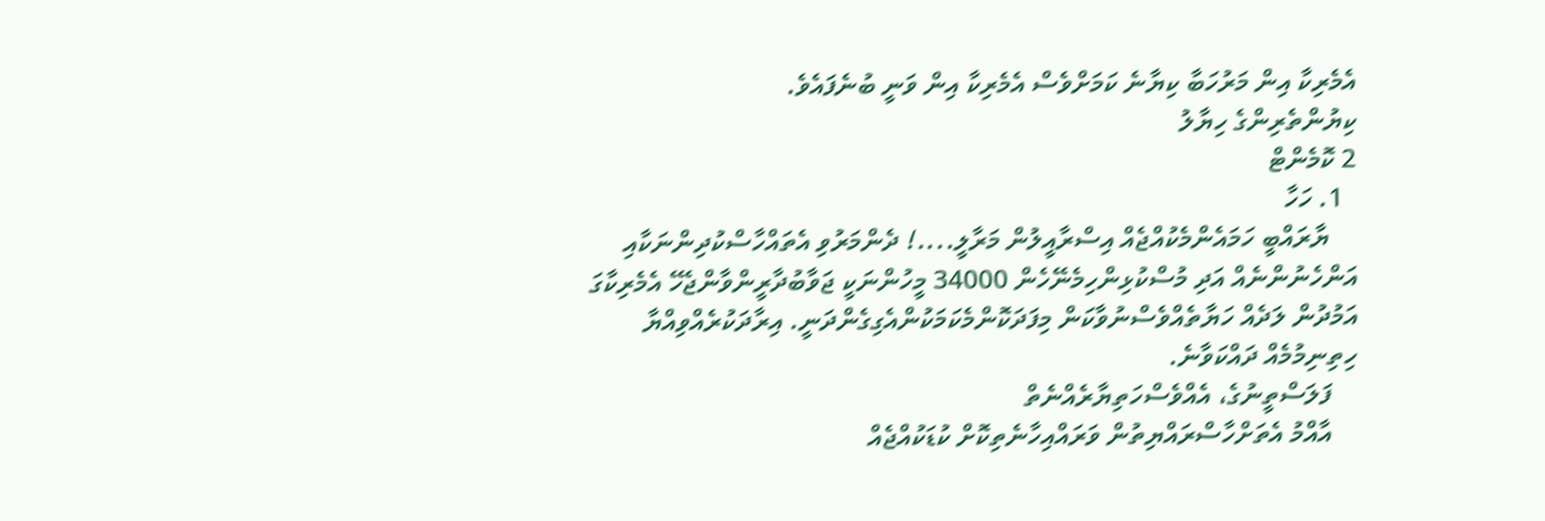އެމެރިކާ އިން މަރުހަބާ ކިޔާނެ ކަމަށްވެސް އެމެރިކާ އިން ވަނީ ބުނެފައެވެ.
ކިޔުންތެރިންގެ ހިޔާލު
2 ކޮމެންޓް
  1. ހަހާ
    ޔާރައްބީ ހަމައެންމެކުއްޖެއް އިސްރާއީލުން މަރާލީ....! ދެންމަރުވި އެތައްހާސްކުދިންނަކާއި އަންހެނުންނެއް އަދި މުސްކުޅިންހިމެނޭހެން 34000 މީހުންނަކީ ޖަވާބުދާރީންވާންޖެހޭ އެމެރިކާގަ އަމުދުން ލަދެއް ހަޔާތެއްވެސްނުވާކަން މިފަދަކޮންމެކަމަކުންއެގިގެންދަނީ. އިރާދަކުރެއްވިއްޔާ ހިތިނިމުމެއް ދައްކަވާނެ.
    ފަލަސްތީނުގެ، އެއްވެސްހަތިޔާރެއްނެތް
    އާއްމު އެތަށްހާސްރައްޔިތުން ވަރައްއިހާނެތިކޮށް ކުޑަކުއްޖެއް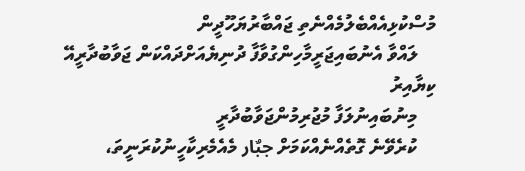މުސްކުޅިއެއްބެލުމެއްނެތި ޖައްބާރުޔަހޫދީން
    ލައްވާ އެނުބައިޖަރީމާހިންގުވާފާ ދުނިޔެއަށްދައްކަން ޖަވާބުދާރީއޭ ކިޔާއިރު
    މިނުބައިނުލަފާ މުޖުރިމުންޖަވާބުދާރީ
    ކުރެވޭނެ ގޮތެއްނެއްކަމަށް جبٌار މެއެމެރިކާހީނުކުރަނީތަ،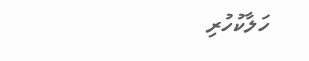ހަލާކުހުރި